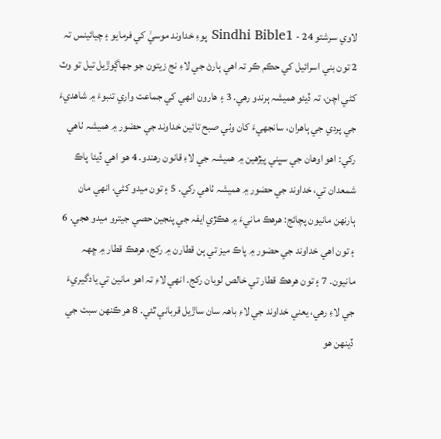لاوي سرشتو 24 - Sindhi Bible1 پوءِ خداوند موسيٰ کي فرمايو ۽ چيائينس تہ 2 تون بني اسرائيل کي حڪم ڪر تہ اهي ٻارڻ جي لاءِ نج زيتون جو جهاڳوڙيل تيل تو وٽ کڻي اچن، تہ ڏيئو هميشہ ٻرندو رهي. 3 ۽ هارون انهي کي جماعت واري تنبوءَ ۾ شاهديءَ جي پردي جي ٻاهران، سانجهيءَ کان وٺي صبح تائين خداوند جي حضور ۾ هميشہ ٺاهي رکي: اهو اوهان جي سڀني پيڙهين ۾ هميشہ جي لاءِ قانون رهندو. 4 هو اهي ڏيئا پاڪ شمعدان تي، خداوند جي حضور ۾ هميشہ ٺاهي رکي. 5 ۽ تون ميدو کڻي، انهي مان ٻارنهن مانيون پچائج: هرهڪ مانيءَ ۾ هڪڙي ايفہ جي پنجين حصي جيترو ميدو هجي. 6 ۽ تون اهي خداوند جي حضور ۾ پاڪ ميز تي ٻن قطارن ۾ رکج، هرهڪ قطار ۾ ڇهہ مانيون. 7 ۽ تون هرهڪ قطار تي خالص لوبان رکج. انهي لاءِ تہ اهو مانين تي يادگيريءَ جي لاءِ رهي، يعني خداوند جي لاءِ باهہ سان ساڙيل قرباني ٿئي. 8 هر ڪنهن سبت جي ڏينهن هو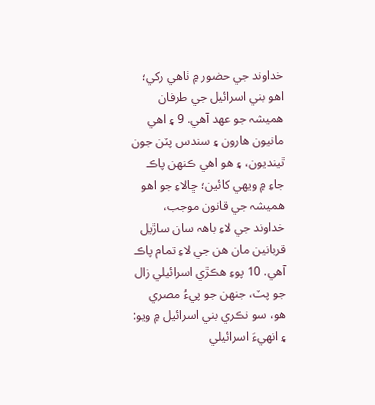خداوند جي حضور ۾ ٺاهي رکي؛ اهو بني اسرائيل جي طرفان هميشہ جو عهد آهي. 9 ۽ اهي مانيون هارون ۽ سندس پٽن جون ٿينديون، ۽ هو اهي ڪنهن پاڪ جاءِ ۾ ويهي کائين؛ ڇالاءِ جو اهو هميشہ جي قانون موجب، خداوند جي لاءِ باهہ سان ساڙيل قربانين مان هن جي لاءِ تمام پاڪ آهي. 10 پوءِ هڪڙي اسرائيلي زال جو پٽ، جنهن جو پيءُ مصري هو، سو نڪري بني اسرائيل ۾ ويو: ۽ انهيءَ اسرائيلي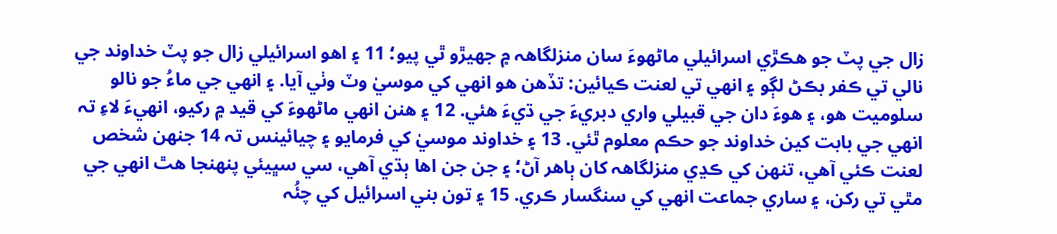زال جي پٽ جو هڪڙي اسرائيلي ماڻهوءَ سان منزلگاهہ ۾ جهيڙو ٿي پيو؛ 11 ۽ اهو اسرائيلي زال جو پٽ خداوند جي نالي تي ڪفر بڪڻ لڳو ۽ انهي تي لعنت ڪيائين: تڏهن هو انهي کي موسيٰ وٽ وٺي آيا. ۽ انهي جي ماءُ جو نالو سلوميت هو، ۽ هوءَ دان جي قبيلي واري دبريءَ جي ڌيءَ هئي. 12 ۽ هنن انهي ماڻهوءَ کي قيد ۾ رکيو، انهيءَ لاءِ تہ انهي جي بابت کين خداوند جو حڪم معلوم ٿئي. 13 ۽ خداوند موسيٰ کي فرمايو ۽ چيائينس تہ 14 جنهن شخص لعنت ڪئي آهي، تنهن کي ڪڍي منزلگاهہ کان ٻاهر آڻ؛ ۽ جن جن اها ٻڌي آهي، سي سڀيئي پنهنجا هٿ انهي جي مٿي تي رکن، ۽ ساري جماعت انهي کي سنگسار ڪري. 15 ۽ تون بني اسرائيل کي چئُہ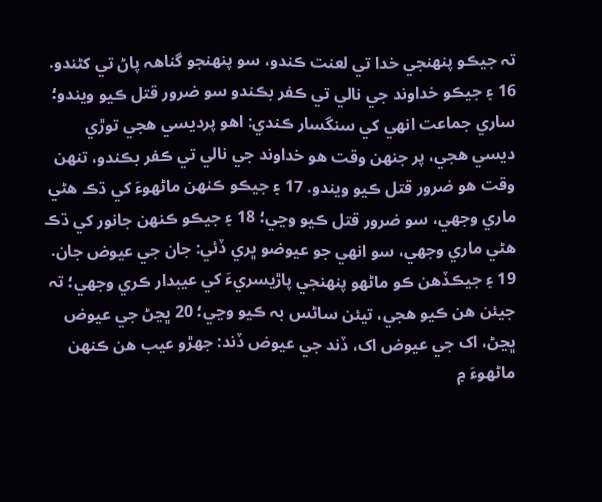تہ جيڪو پنهنجي خدا تي لعنت ڪندو، سو پنهنجو گناهہ پاڻ تي کڻندو. 16 ۽ جيڪو خداوند جي نالي تي ڪفر بڪندو سو ضرور قتل ڪيو ويندو؛ ساري جماعت انهي کي سنگسار ڪندي: اهو پرديسي هجي توڙي ديسي هجي، پر جنهن وقت هو خداوند جي نالي تي ڪفر بڪندو، تنهن وقت هو ضرور قتل ڪيو ويندو. 17 ۽ جيڪو ڪنهن ماڻهوءَ کي ڌڪ هڻي ماري وجهي، سو ضرور قتل ڪيو وڃي؛ 18 ۽ جيڪو ڪنهن جانور کي ڌڪ هڻي ماري وجهي، سو انهي جو عيوضو ڀري ڏئي: جان جي عيوض جان. 19 ۽ جيڪڏهن ڪو ماڻهو پنهنجي پاڙيسريءَ کي عيبدار ڪري وجهي؛ تہ جيئن هن ڪيو هجي، تيئن ساڻس بہ ڪيو وڃي؛ 20 ڀڃڻ جي عيوض ڀڃڻ، اک جي عيوض اک، ڏند جي عيوض ڏند: جهڙو عيب هن ڪنهن ماڻهوءَ ۾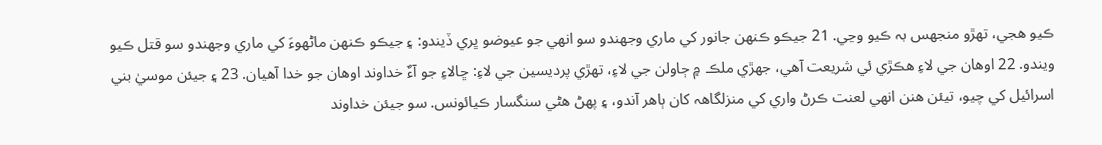ڪيو هجي، تهڙو منجهس بہ ڪيو وڃي. 21 جيڪو ڪنهن جانور کي ماري وجهندو سو انهي جو عيوضو ڀري ڏيندو: ۽ جيڪو ڪنهن ماڻهوءَ کي ماري وجهندو سو قتل ڪيو ويندو. 22 اوهان جي لاءِ هڪڙي ئي شريعت آهي، جهڙي ملڪ ۾ ڄاولن جي لاءِ، تهڙي پرديسين جي لاءِ: ڇالاءِ جو آءٌ خداوند اوهان جو خدا آهيان. 23 ۽ جيئن موسيٰ بني اسرائيل کي چيو، تيئن هنن انهي لعنت ڪرڻ واري کي منزلگاهہ کان ٻاهر آندو، ۽ پهڻ هڻي سنگسار ڪيائونس. سو جيئن خداوند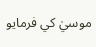موسيٰ کي فرمايو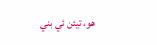هو، تيئن ئي بني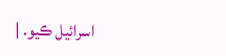اسرائيل ڪيو. |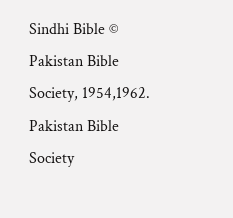Sindhi Bible © Pakistan Bible Society, 1954,1962.
Pakistan Bible Society